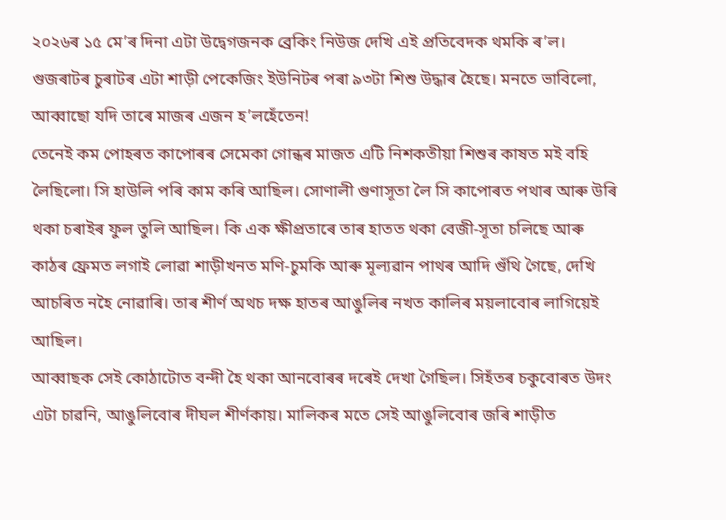২০২৬ৰ ১৫ মে’ৰ দিনা এটা উদ্বেগজনক ব্ৰেকিং নিউজ দেখি এই প্ৰতিবেদক থমকি ৰ’ল। গুজৰাটৰ চুৰাটৰ এটা শাড়ী পেকেজিং ইউনিটৰ পৰা ৯৩টা শিশু উদ্ধাৰ হৈছে। মনতে ভাবিলো, আব্বাছো যদি তাৰে মাজৰ এজন হ’লহেঁতেন!
তেনেই কম পোহৰত কাপোৰৰ সেমেকা গোন্ধৰ মাজত এটি নিশকতীয়া শিশুৰ কাষত মই বহি লৈছিলো। সি হাউলি পৰি কাম কৰি আছিল। সোণালী গুণাসূতা লৈ সি কাপোৰত পথাৰ আৰু উৰি থকা চৰাইৰ ফুল তুলি আছিল। কি এক ক্ষীপ্ৰতাৰে তাৰ হাতত থকা বেজী-সূতা চলিছে আৰু কাঠৰ ফ্ৰেমত লগাই লোৱা শাড়ীখনত মণি-চুমকি আৰু মূল্যৱান পাথৰ আদি গুঁথি গৈছে, দেখি আচৰিত নহৈ নোৱাৰি। তাৰ শীৰ্ণ অথচ দক্ষ হাতৰ আঙুলিৰ নখত কালিৰ ময়লাবোৰ লাগিয়েই আছিল।
আব্বাছক সেই কোঠাটোত বন্দী হৈ থকা আনবোৰৰ দৰেই দেখা গৈছিল। সিহঁতৰ চকুবোৰত উদং এটা চাৱনি, আঙুলিবোৰ দীঘল শীৰ্ণকায়। মালিকৰ মতে সেই আঙুলিবোৰ জৰি শাড়ীত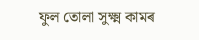ফুল তোলা সুক্ষ্ম কামৰ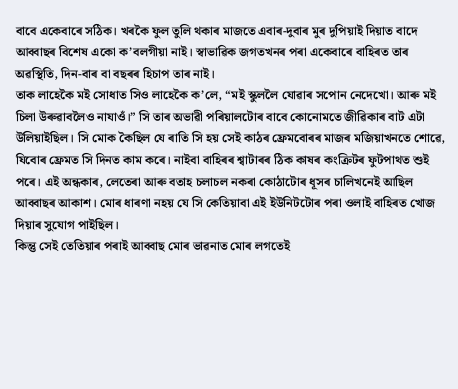বাবে একেবাৰে সঠিক। খৰকৈ ফুল তুলি থকাৰ মাজতে এবাৰ-দুবাৰ মুৰ দুপিয়াই দিয়াত বাদে আব্বাছৰ বিশেষ একো ক’বলগীয়া নাই। স্বাভাৱিক জগতখনৰ পৰা একেবাৰে বাহিৰত তাৰ অৱস্থিতি, দিন-বাৰ বা বছৰৰ হিচাপ তাৰ নাই।
তাক লাহেকৈ মই সোধাত সিও লাহেকৈ ক’লে, “মই স্কুললৈ যোৱাৰ সপোন নেদেখো। আৰু মই চিলা উৰুৱাবলৈও নাযাওঁ।” সি তাৰ অভাৱী পৰিয়ালটোৰ বাবে কোনোমতে জীৱিকাৰ বাট এটা উলিয়াইছিল। সি মোক কৈছিল যে ৰাতি সি হয় সেই কাঠৰ ফ্ৰেমবোৰৰ মাজৰ মজিয়াখনতে শোৱে, যিবোৰ ফ্ৰেমত সি দিনত কাম কৰে। নাইবা বাহিৰৰ শ্বাটাৰৰ ঠিক কাষৰ কংক্ৰিটৰ ফুটপাথত শুই পৰে। এই অন্ধকাৰ, লেতেৰা আৰু বতাহ চলাচল নকৰা কোঠাটোৰ ধূসৰ চালিখনেই আছিল আব্বাছৰ আকাশ। মোৰ ধাৰণা নহয় যে সি কেতিয়াবা এই ইউনিটটোৰ পৰা ওলাই বাহিৰত খোজ দিয়াৰ সুযোগ পাইছিল।
কিন্তু সেই তেতিয়াৰ পৰাই আব্বাছ মোৰ ভাৱনাত মোৰ লগতেই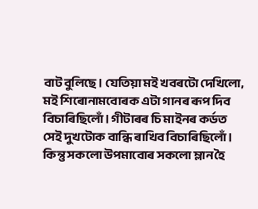বাট বুলিছে। যেতিয়া মই খবৰটো দেখিলো, মই শিৰোনামবোৰক এটা গানৰ ৰূপ দিব বিচাৰিছিলোঁ। গীটাৰৰ চি মাইনৰ কৰ্ডত সেই দুখটোক বান্ধি ৰাখিব বিচাৰিছিলোঁ। কিন্তু সকলো উপমাবোৰ সকলো ম্লান হৈ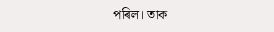পৰিল। তাক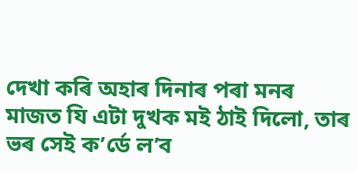দেখা কৰি অহাৰ দিনাৰ পৰা মনৰ মাজত যি এটা দুখক মই ঠাই দিলো, তাৰ ভৰ সেই ক’ৰ্ডে ল’ব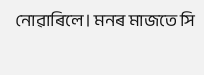নোৱাৰিলে। মনৰ মাজতে সি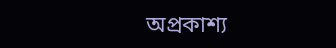অপ্ৰকাশ্য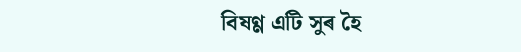বিষণ্ণ এটি সুৰ হৈ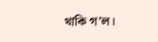থাকি গ’ল।